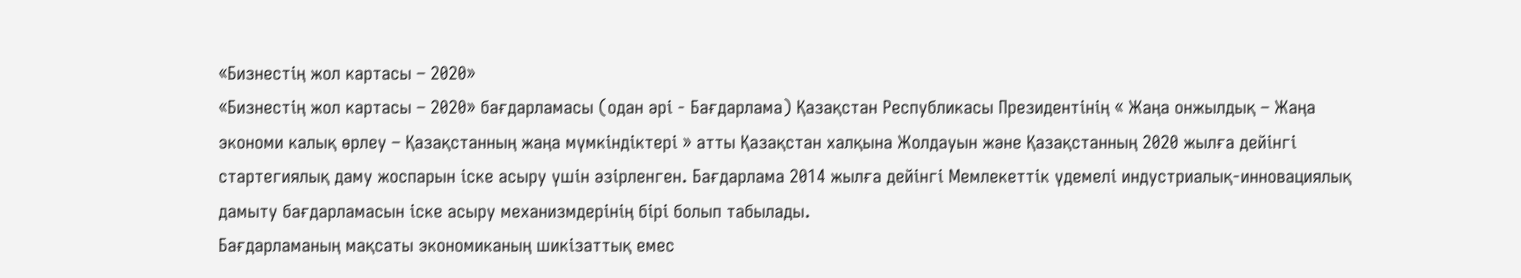«Бизнестің жол картасы – 2020»
«Бизнестің жол картасы – 2020» бағдарламасы (одан әрі - Бағдарлама) Қазақстан Республикасы Президентінің « Жаңа онжылдық – Жаңа экономи калық өрлеу – Қазақстанның жаңа мүмкіндіктері » атты Қазақстан халқына Жолдауын және Қазақстанның 2020 жылға дейінгі стартегиялық даму жоспарын іске асыру үшін әзірленген. Бағдарлама 2014 жылға дейінгі Мемлекеттік үдемелі индустриалық-инновациялық дамыту бағдарламасын іске асыру механизмдерінің бірі болып табылады.
Бағдарламаның мақсаты экономиканың шикізаттық емес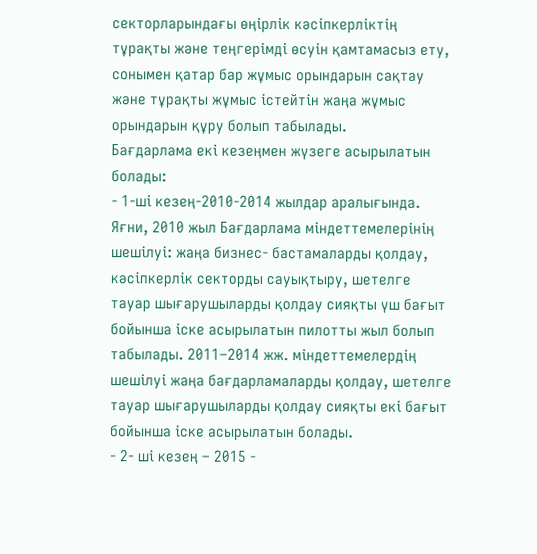секторларындағы өңірлік кәсіпкерліктің тұрақты және теңгерімді өсуін қамтамасыз ету, сонымен қатар бар жұмыс орындарын сақтау және тұрақты жұмыс істейтін жаңа жұмыс орындарын құру болып табылады.
Бағдарлама екі кезеңмен жүзеге асырылатын болады:
- 1-ші кезең-2010-2014 жылдар аралығында. Яғни, 2010 жыл Бағдарлама міндеттемелерінің шешілуі: жаңа бизнес- бастамаларды қолдау, кәсіпкерлік секторды сауықтыру, шетелге тауар шығарушыларды қолдау сияқты үш бағыт бойынша іске асырылатын пилотты жыл болып табылады. 2011–2014 жж. міндеттемелердің шешілуі жаңа бағдарламаларды қолдау, шетелге тауар шығарушыларды қолдау сияқты екі бағыт бойынша іске асырылатын болады.
- 2- ші кезең – 2015 -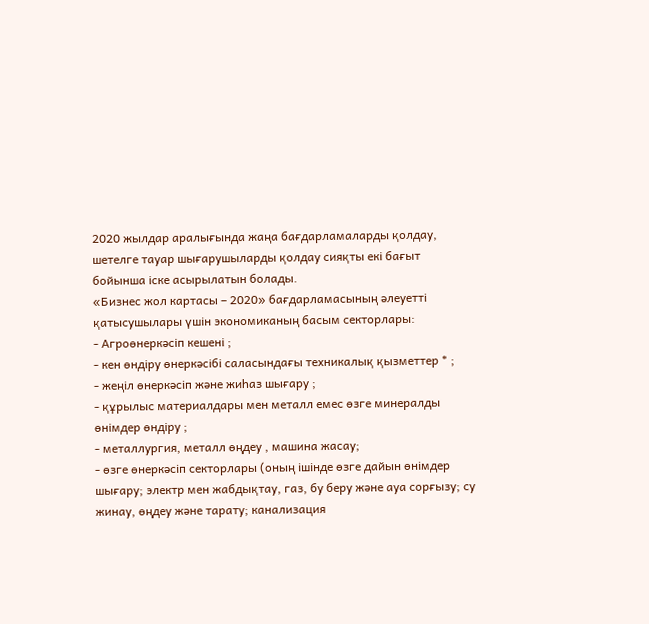2020 жылдар аралығында жаңа бағдарламаларды қолдау, шетелге тауар шығарушыларды қолдау сияқты екі бағыт бойынша іске асырылатын болады.
«Бизнес жол картасы – 2020» бағдарламасының әлеуетті қатысушылары үшін экономиканың басым секторлары:
- Агроөнеркәсіп кешені ;
- кен өндіру өнеркәсібі саласындағы техникалық қызметтер * ;
- жеңіл өнеркәсіп және жиһаз шығару ;
- құрылыс материалдары мен металл емес өзге минералды өнімдер өндіру ;
- металлургия, металл өңдеу , машина жасау;
- өзге өнеркәсіп секторлары (оның ішінде өзге дайын өнімдер шығару; электр мен жабдықтау, газ, бу беру және ауа сорғызу; су жинау, өңдеу және тарату; канализация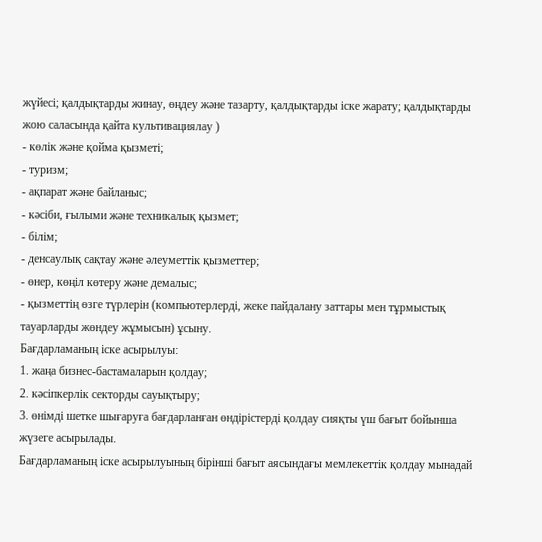жүйесі; қалдықтарды жинау, өңдеу және тазарту, қалдықтарды іске жарату; қалдықтарды жою саласында қайта культивациялау )
- көлік және қойма қызметі;
- туризм;
- ақпарат және байланыс;
- кәсіби, ғылыми және техникалық қызмет;
- білім;
- денсаулық сақтау және әлеуметтік қызметтер;
- өнер, көңіл көтеру және демалыс;
- қызметтің өзге түрлерін (компьютерлерді, жеке пайдалану заттары мен тұрмыстық тауарларды жөндеу жұмысын) ұсыну.
Бағдарламаның іске асырылуы:
1. жаңа бизнес-бастамаларын қолдау;
2. кәсіпкерлік секторды сауықтыру;
3. өнімді шетке шығаруға бағдарланған өндірістерді қолдау сияқты үш бағыт бойынша жүзеге асырылады.
Бағдарламаның іске асырылуының бірінші бағыт аясындағы мемлекеттік қолдау мынадай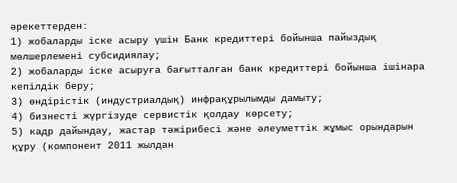әрекеттерден:
1) жобаларды іске асыру үшін Банк кредиттері бойынша пайыздық мөлшерлемені субсидиялау;
2) жобаларды іске асыруға бағытталған банк кредиттері бойынша ішінара кепілдік беру;
3) өндірістік (индустриалдық) инфрақұрылымды дамыту;
4) бизнесті жүргізуде сервистік қолдау көрсету;
5) кадр дайындау, жастар тәжірибесі және әлеуметтік жұмыс орындарын құру (компонент 2011 жылдан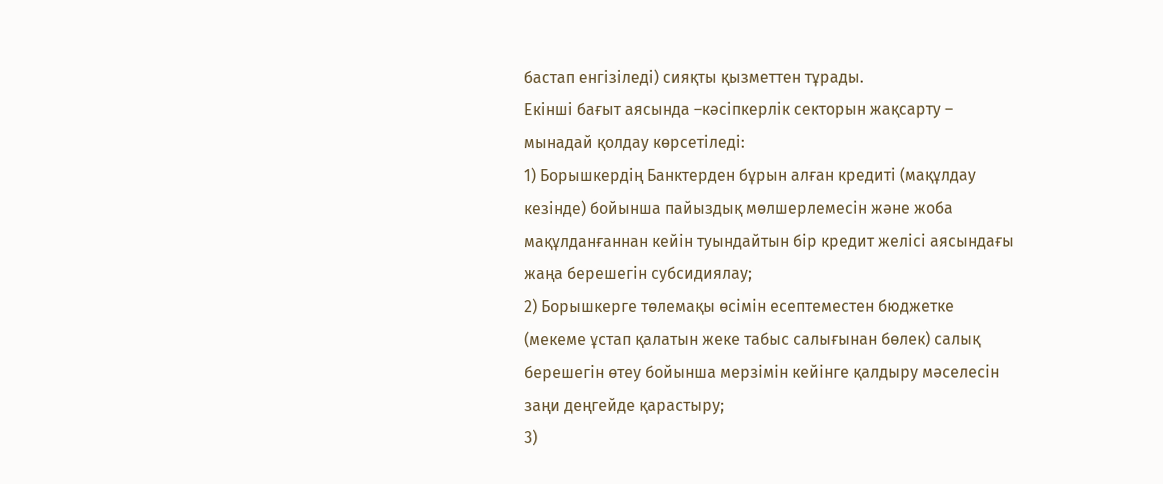бастап енгізіледі) сияқты қызметтен тұрады.
Екінші бағыт аясында –кәсіпкерлік секторын жақсарту – мынадай қолдау көрсетіледі:
1) Борышкердің Банктерден бұрын алған кредиті (мақұлдау кезінде) бойынша пайыздық мөлшерлемесін және жоба мақұлданғаннан кейін туындайтын бір кредит желісі аясындағы жаңа берешегін субсидиялау;
2) Борышкерге төлемақы өсімін есептеместен бюджетке (мекеме ұстап қалатын жеке табыс салығынан бөлек) салық берешегін өтеу бойынша мерзімін кейінге қалдыру мәселесін заңи деңгейде қарастыру;
3)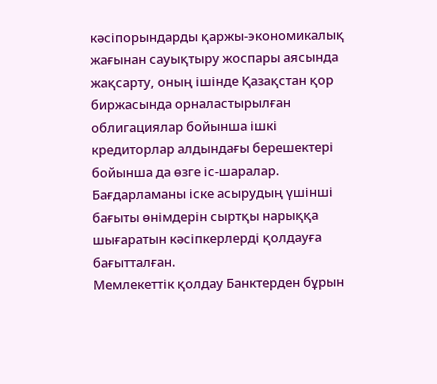кәсіпорындарды қаржы-экономикалық жағынан сауықтыру жоспары аясында жақсарту, оның ішінде Қазақстан қор биржасында орналастырылған облигациялар бойынша ішкі кредиторлар алдындағы берешектері бойынша да өзге іс-шаралар.
Бағдарламаны іске асырудың үшінші бағыты өнімдерін сыртқы нарыққа шығаратын кәсіпкерлерді қолдауға бағытталған.
Мемлекеттік қолдау Банктерден бұрын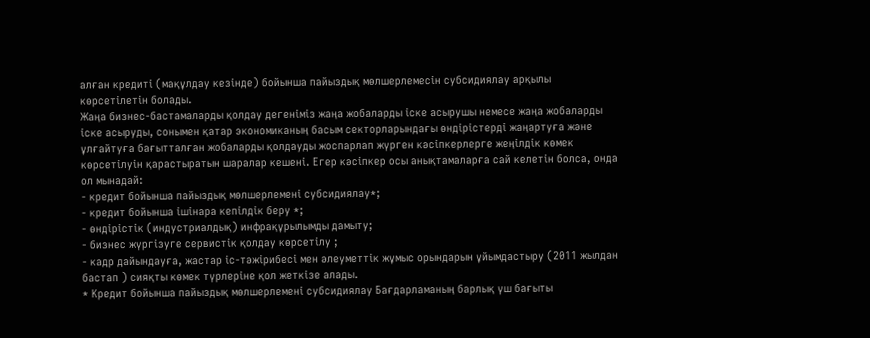алған кредиті (мақұлдау кезінде) бойынша пайыздық мөлшерлемесін субсидиялау арқылы көрсетілетін болады.
Жаңа бизнес-бастамаларды қолдау дегеніміз жаңа жобаларды іске асырушы немесе жаңа жобаларды іске асыруды, сонымен қатар экономиканың басым секторларындағы өндірістерді жаңартуға және ұлғайтуға бағытталған жобаларды қолдауды жоспарлап жүрген кәсіпкерлерге жеңілдік көмек көрсетілуін қарастыратын шаралар кешені. Егер кәсіпкер осы анықтамаларға сай келетін болса, онда ол мынадай:
- кредит бойынша пайыздық мөлшерлемені субсидиялау*;
- кредит бойынша ішінара кепілдік беру *;
- өндірістік (индустриалдық) инфрақұрылымды дамыту;
- бизнес жүргізуге сервистік қолдау көрсетілу ;
- кадр дайындауға, жастар іс-тәжірибесі мен әлеуметтік жұмыс орындарын ұйымдастыру (2011 жылдан бастап ) сияқты көмек түрлеріне қол жеткізе алады.
* Кредит бойынша пайыздық мөлшерлемені субсидиялау Бағдарламаның барлық үш бағыты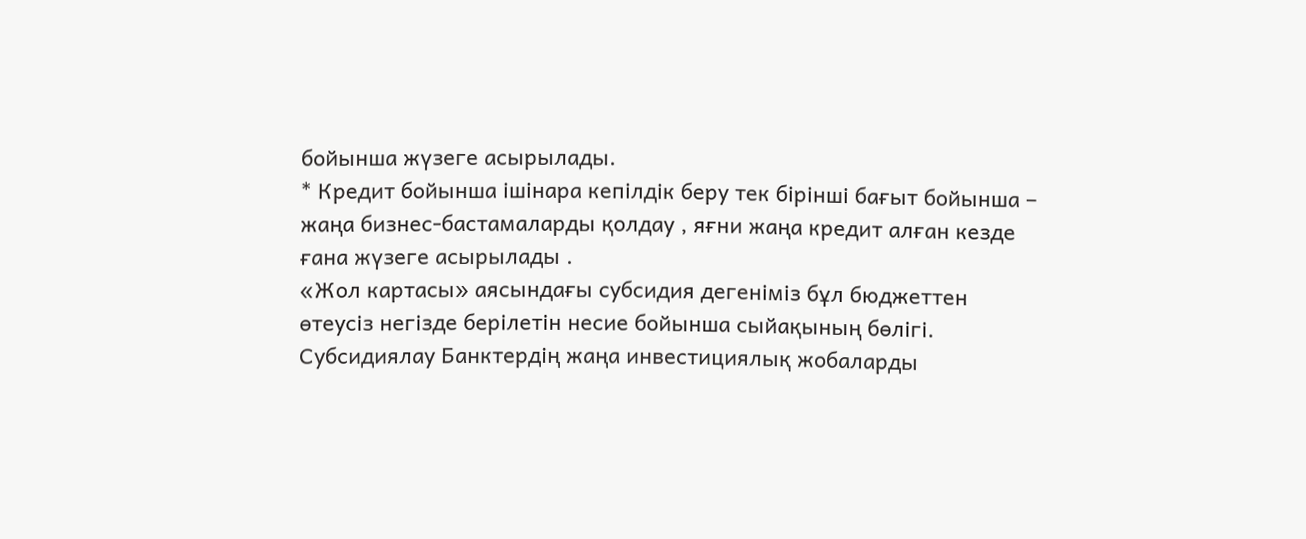бойынша жүзеге асырылады.
* Кредит бойынша ішінара кепілдік беру тек бірінші бағыт бойынша – жаңа бизнес-бастамаларды қолдау , яғни жаңа кредит алған кезде ғана жүзеге асырылады .
«Жол картасы» аясындағы субсидия дегеніміз бұл бюджеттен өтеусіз негізде берілетін несие бойынша сыйақының бөлігі. Субсидиялау Банктердің жаңа инвестициялық жобаларды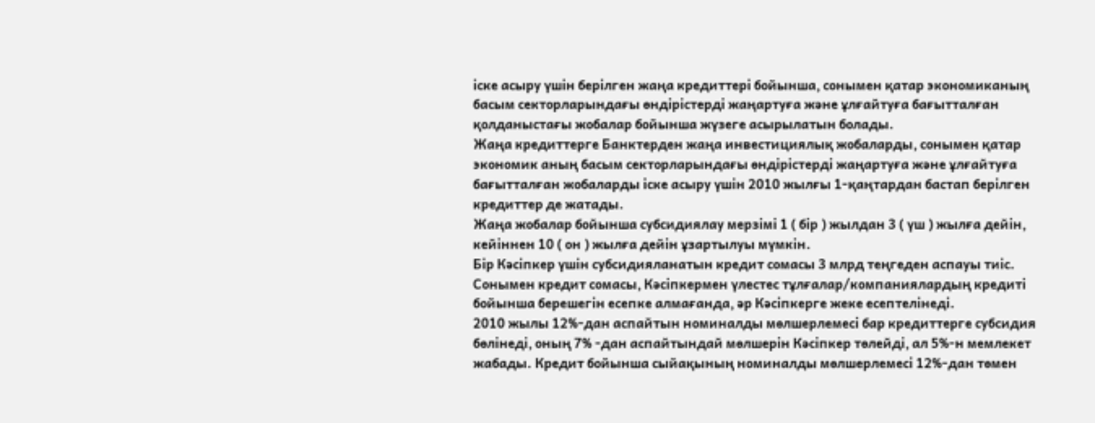іске асыру үшін берілген жаңа кредиттері бойынша, сонымен қатар экономиканың басым секторларындағы өндірістерді жаңартуға және ұлғайтуға бағытталған қолданыстағы жобалар бойынша жүзеге асырылатын болады.
Жаңа кредиттерге Банктерден жаңа инвестициялық жобаларды, сонымен қатар экономик аның басым секторларындағы өндірістерді жаңартуға және ұлғайтуға бағытталған жобаларды іске асыру үшін 2010 жылғы 1-қаңтардан бастап берілген кредиттер де жатады.
Жаңа жобалар бойынша субсидиялау мерзімі 1 ( бір ) жылдан 3 ( үш ) жылға дейін, кейіннен 10 ( он ) жылға дейін ұзартылуы мүмкін.
Бір Кәсіпкер үшін субсидияланатын кредит сомасы 3 млрд теңгеден аспауы тиіс. Сонымен кредит сомасы, Кәсіпкермен үлестес тұлғалар/компаниялардың кредиті бойынша берешегін есепке алмағанда, әр Кәсіпкерге жеке есептелінеді.
2010 жылы 12%-дан аспайтын номиналды мөлшерлемесі бар кредиттерге субсидия бөлінеді, оның 7% -дан аспайтындай мөлшерін Кәсіпкер төлейді, ал 5%-н мемлекет жабады. Кредит бойынша сыйақының номиналды мөлшерлемесі 12%-дан төмен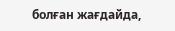болған жағдайда,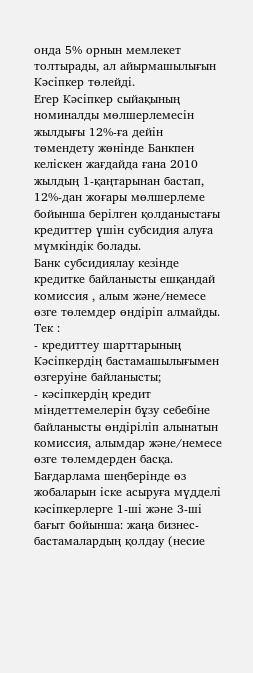онда 5% орнын мемлекет толтырады, ал айырмашылығын Кәсіпкер төлейді.
Егер Кәсіпкер сыйақының номиналды мөлшерлемесін жылдығы 12%-ға дейін төмендету жөнінде Банкпен келіскен жағдайда ғана 2010 жылдың 1-қаңтарынан бастап, 12%-дан жоғары мөлшерлеме бойынша берілген қолданыстағы кредиттер үшін субсидия алуға мүмкіндік болады.
Банк субсидиялау кезінде кредитке байланысты ешқандай комиссия , алым және/немесе өзге төлемдер өндіріп алмайды. Тек :
- кредиттеу шарттарының Кәсіпкердің бастамашылығымен өзгеруіне байланысты;
- кәсіпкердің кредит міндеттемелерін бұзу себебіне байланысты өндіріліп алынатын комиссия, алымдар және/немесе өзге төлемдерден басқа.
Бағдарлама шеңберінде өз жобаларын іске асыруға мүдделі кәсіпкерлерге 1-ші және 3-ші бағыт бойынша: жаңа бизнес-бастамалардың қолдау (несие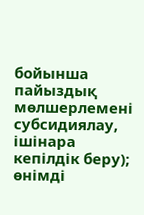бойынша пайыздық мөлшерлемені субсидиялау, ішінара кепілдік беру); өнімді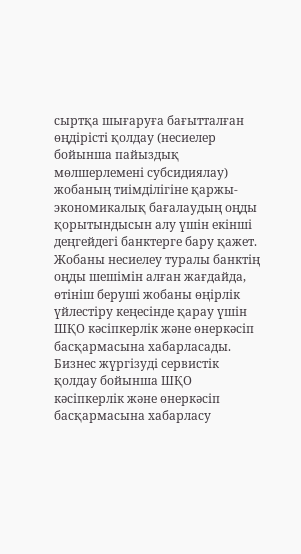сыртқа шығаруға бағытталған өңдірісті қолдау (несиелер бойынша пайыздық мөлшерлемені субсидиялау) жобаның тиімділігіне қаржы-экономикалық бағалаудың оңды қорытындысын алу үшін екінші деңгейдегі банктерге бару қажет. Жобаны несиелеу туралы банктің оңды шешімін алған жағдайда, өтініш беруші жобаны өңірлік үйлестіру кеңесінде қарау үшін ШҚО кәсіпкерлік және өнеркәсіп басқармасына хабарласады. Бизнес жүргізуді сервистік қолдау бойынша ШҚО кәсіпкерлік және өнеркәсіп басқармасына хабарласу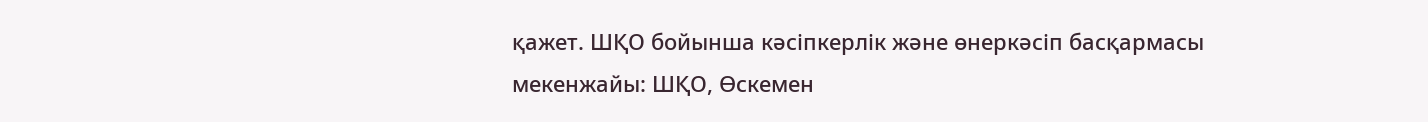қажет. ШҚО бойынша кәсіпкерлік және өнеркәсіп басқармасы мекенжайы: ШҚО, Өскемен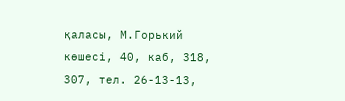қаласы, М.Горький көшесі, 40, каб, 318, 307, тел. 26-13-13,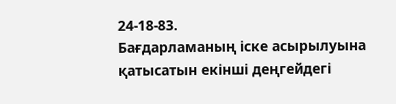24-18-83.
Бағдарламаның іске асырылуына қатысатын екінші деңгейдегі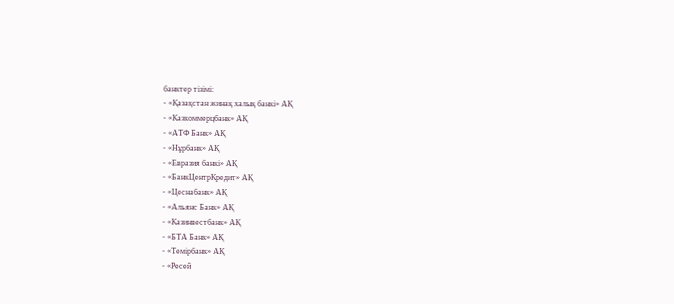банктер тізімі:
- «Қазақстан жинақ халық банкі» АҚ
- «Казкоммерцбанк» АҚ
- «АТФ Банк» АҚ
- «Нұрбанк» АҚ
- «Евразия банкі» АҚ
- «БанкЦентрКредит» АҚ
- «Цеснабанк» АҚ
- «Альянс Банк» АҚ
- «Казинвестбанк» АҚ
- «БТА Банк» АҚ
- «Темірбанк» АҚ
- «Ресей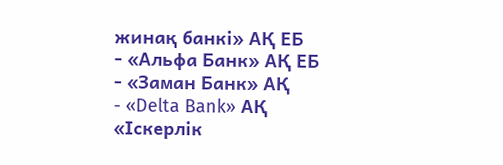жинақ банкі» АҚ ЕБ
- «Альфа Банк» АҚ ЕБ
- «Заман Банк» АҚ
- «Delta Bank» АҚ
«Іскерлік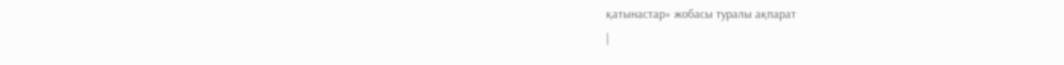қатынастар» жобасы туралы ақпарат
|